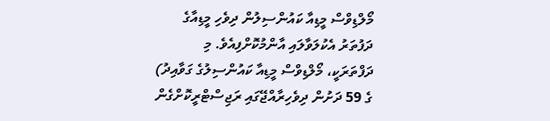މޯލްޑިވްސް މީޑިއާ ކައުންސިލުން ދިވެހި މީޑިއާގެ ދަފުތަރު އެކުލަވާލައި އާންމުކޮށްފިއެވެ. މި ދަފްތަރަކީ، މޯލްޑިވްސް މީޑިއާ ކައުންސިލުގެ ގަވާއިދު) ގެ 59 ދަށުން ދިވެހިރާއްޖޭގައި ރަޖިސްޓްރީކޮށްގެން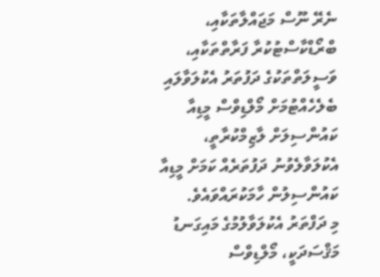ނެރޭ ނޫސް މަޖައްލާތަކާއި، ބްރޯޑްކާސްޓުކުރާ ފަރާތްތަކާއި، ވަސީލަތްތަކުގެ ދަފުތަރު އެކުލަވާލައި ބެލެހެއްޓުމަށް މޯލްޑިވްސް މީޑިއާ ކައުންސިލަށް ލާޒިމްކުރާތީ، އެކުލަވާލެވުނު ދަފުތަރެއް ކަމަށް މީޑިއާ ކައުންސިލުން ހާމަކުރައްވައެވެ.
މި ދަފްތަރު އެކުލަވާލުމުގެ މައިގަނޑު މަޤްސަދަކީ، މޯލްޑިވްސް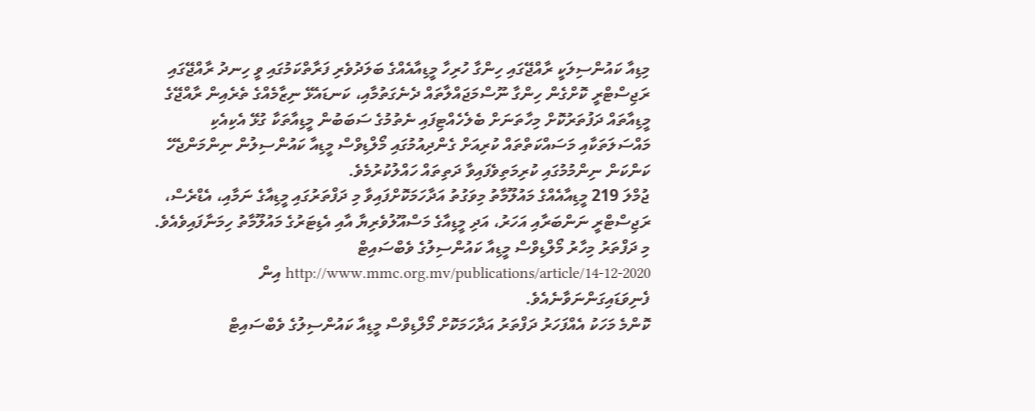މިޑިއާ ކައުންސިލަކީ ރާއްޖޭގައި ހިންގާ ހުރިހާ މީޑިއާއެއްގެ ބަލަދުވެރި ފަރާތްކަމުގައި ވީ ހިނދު ރާއްޖޭގައި ރަޖިސްޓްރީ ކޮށްގެން ހިންގާ ނޫސްމަޖައްލާތައް ދެނެގަތުމާއި، ކަނޑައެޅޭ ނިޒާމެއްގެ ތެރެއިން ރާއްޖޭގެ މީޑިއާތައް ދަފުތަރުކޮށް މިހާތަނަށް ބެލެހެއްޓިފައި ނެތުމުގެ ސަބަބުން މީޑިއާތަކާ ގުޅޭ އެކިއެކި މައްސަލަތަކާއި މަސައްކަތްތައް ކުރިއަށް ގެންދިއުމުގައި މޯލްޑިވްސް މީޑިއާ ކައުންސިލުން ނިންމަންޖެހޭ ކަންކަން ނިންމުމުގައި ކުރިމަތިވެފައިވާ ދަތިތައް ހައްލުކުރުމެވެ.
ޖުމްލަ 219 މީޑިއާއެއްގެ މައުލޫމާތު މިވަގުތު އަދާހަމަކޮށްފައިވާ މި ދަފްތަރުގައި މީޑިއާގެ ނަމާއި، އެޑްރެސް، ރަޖިސްޓްރީ ނަންބަރާއި އަހަރު، އަދި މީޑިއާގެ މަސްއޫލުވެރިޔާ އާއި އެޑިޓަރުގެ މައުލޫމާތު ހިމަނާފައިވެއެވެ. މި ދަފްތަރު މިހާރު މޯލްޑިވްސް މީޑިއާ ކައުންސިލުގެ ވެބްސައިޓް http://www.mmc.org.mv/publications/article/14-12-2020 އިން ފެނިވަޑައިގަންނަވާނެއެވެ.
ކޮންމެ މަހަކު އެއްފަހަރު ދަފްތަރު އަދާހަމަކޮށް މޯލްޑިވްސް މީޑިއާ ކައުންސިލުގެ ވެބްސައިޓް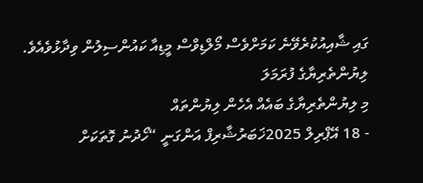ގައި ޝާއިއުކުރެވޭނެ ކަމަށްވެސް މޯލްޑިވްސް މީޑިއާ ކައުންސިލުން ވިދާޅުވެއެވެ.
ލިޔުންތެރިޔާގެ ފުރަމަލަ
މި ލިޔުންތެރިޔާގެ ބައެއް އެހެން ލިޔުންތައް
- 18 އޭޕްރިލް 2025ޚަބަރުޝާރިފް އަންގަނީ “ހޯދުނު ގޮތަކަށް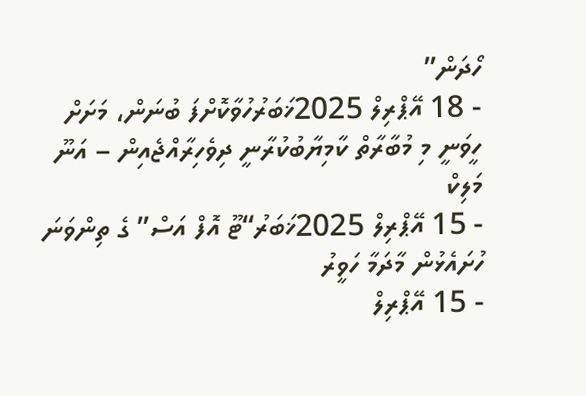ހޯދަން”
- 18 އޭޕްރިލް 2025ޚަބަރުހުވާކޮށްފަ ބުނަން، މަށަށް ހީވަނީ މި މުބާރާތް ކާމިޔާބުކުރާނީ ދިވެހިރާއްޖެއިން – އަނޫ މަލިކް
- 15 އޭޕްރިލް 2025ޚަބަރު“ޓޫ އޮފް އަސް” ގެ ތިންވަނަ ހުށައެޅުން މާދަމާ ހަވީރު
- 15 އޭޕްރިލް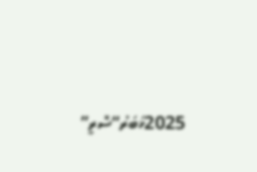2025ޚަބަރު“ސޮރީ”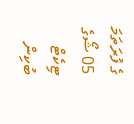ގެ ފުރަތަމަ 05 ޝޯގެ ޓިކެޓް ބުކިން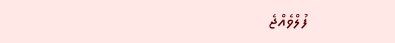ފުލްވެއްޖެ